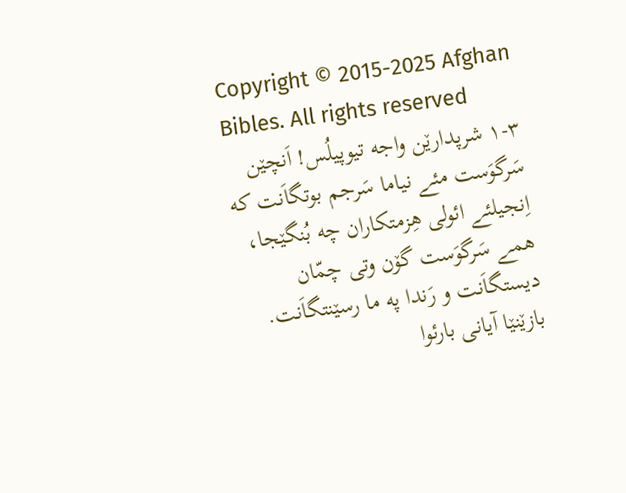Copyright © 2015-2025 Afghan Bibles. All rights reserved
۱-۳ شرپدارێن واجه تیوپیلُس! اَنچێن سَرگوَست مئے نیاما سَرجم بوتگاَنت که اِنجیلئے ائولی هِزمتکاران چه بُنگێجا، همے سَرگوَست گۆن وتی چمّان دیستگاَنت و رَندا په ما رسێنتگاَنت. بازێنێا آیانی بارئوا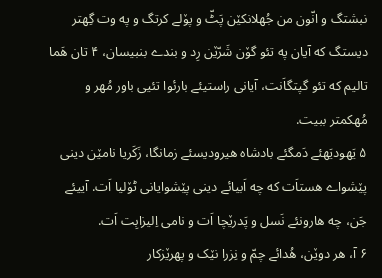نبشتگ و انّون من جُهلانکێن پَٹّ و پۆلے کرتگ و په وت گِهتر دیستگ که آیان په تئو گۆن شَرّێن رِد و بندے بنبیسان، ۴ تان هَما تالیم که تئو گپتگاَنت، آیانی راستیئے بارئوا تئیی باور مُهر و مُهکمتر ببیت.
۵ یَهودیَهئے دَمگئے بادشاه هیرودیسئے زمانگا، زَکَریا نامێن دینی پێشواے هستاَت که چه اَبیائے دینی پێشوایانی ٹۆلیا اَت. آییئے جَن، چه هارونئے نَسل و پَدرێچا اَت و نامی اِلیزابِت اَت.
۶ آ، هر دوێن، هُدائے چمّ و نِزرا نێک و پهرێزکار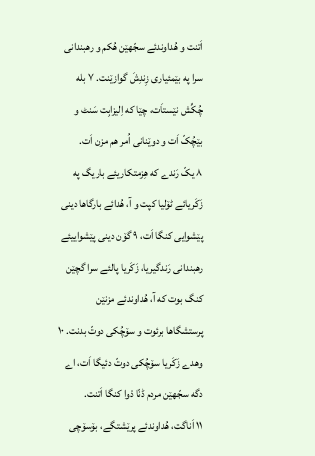اَتنت و هُداوندئے سجّهێن هُکم و رهبندانی سرا په بێمئیاری زِندِشَ گوازێنت. ۷ بله چُکِّش نێستاَت، چێا که اِلیزابِت سَنٹ و بێچُکّ اَت و دوێنانی اُمر هم مزن اَت.
۸ یکّ رَندے که هِزمتکاریئے باریگ په زَکَریائے ٹۆلیا کپت و آ، هُدائے بارگاها دینی پێشوایی کنگا اَت، ۹ گۆن دینی پێشواییئے رهبندانی رَندگیریا، زَکَریا پالئے سرا گچێن کنگ بوت که آ، هُداوندئے مزنێن پرستشگاها برئوت و سۆچُکی دوتّ بدنت. ۱۰ وهدے زَکَریا سۆچُکی دوتّ دئیگا اَت، اے دگه سجّهێن مردم ڈنّا دْوا کنگا اَتنت.
۱۱ اَناگت، هُداوندئے پرێشتگے، بۆسۆچی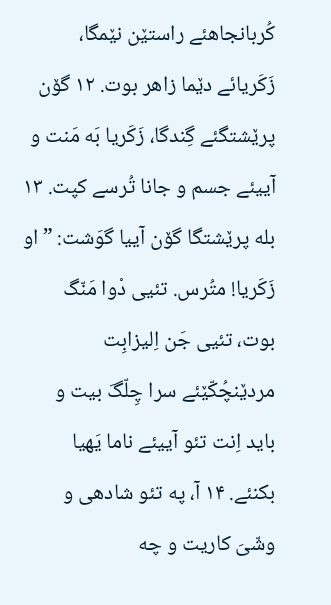کُربانجاهئے راستێن نێمگا، زَکَریائے دێما زاهر بوت. ۱۲ گۆن پرێشتگئے گِندگا، زَکَریا بَه مَنت و آییئے جسم و جانا تُرسے کپت. ۱۳ بله پرێشتگا گۆن آییا گوَشت: ”او زَکَریا! متُرس. تئیی دْوا مَنّگ بوت، تئیی جَن اِلیزابِت مردێنچُکّێئے سرا چِلّگَ بیت و باید اِنت تئو آییئے ناما یَهیا بکنئے. ۱۴ آ، په تئو شادهی و وشّیَ کاریت و چه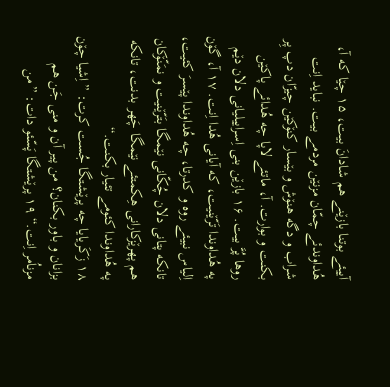آییئے بوتنا بازێنے هم شادانَ بیت، ۱۵ چێا که آ، هُداوندئے چمّان مزنێن مردمے بیت. نباید اِنت شراب و دگه هنۆش و بێسار کنۆکێن چیزّان دپ پِر بکنت و بوارت. آ، ماتئے لاپا چه هُدائے پاکێن روها پُرَّ بیت. ۱۶ بازێن بنی اِسراییلیانی دلان دێم په هُداوندا تَرّێنیت، که آیانی هُدا اِنت. ۱۷ آ، گۆن اِلیاس نبیئے روه و کدرتا، چه هُداوندا پێسرَ کئیت، تانکه پتانی دلان چُکّانی نێمگا بتَرّێنیت و نمَنّۆکان هم پهرێزکارانی هِکمتئے نێمگا چَهر بدنت، تانکه په هُداوندا کئومے تئیار بکنت.“
۱۸ زَکَریایا چه پرێشتگا جُست کرت: ”اِشیا چۆن بزانان و باور بکنان؟ من پیر آن و منی جَن هم مزناُمر اِنت.“ ۱۹ پرێشتگا پَسّئو دات: ”من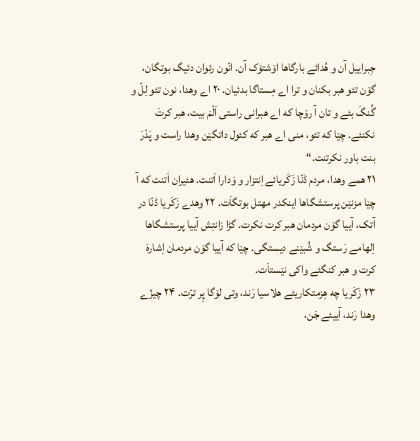جِبراییل آن و هُدائے بارگاها اۆشتۆک آن. انّون رئوان دئیگ بوتگان، گۆن تئو هبر بکنان و ترا اے مِستاگا بدئیان. ۲۰ اے وهدا، نون تئو لِلّ و گُنگَ بئے و تان آ رۆچا که اے هبرانی راستی اَلّمَ بیت، هبر کرتَ نکنئے. چێا که تئو، منی اے هبر که کئول داتگێن وهدا راست و پَدّرَ بنت باور نکرتنت.“
۲۱ همے وهدا، مردم ڈنّا زَکَریائے اِنتزار و وَدارا اَتنت. هئیران اَتنت که آ چێا مزنێن پرستشگاها اینکدر مهتل بوتگاَت. ۲۲ وهدے زَکَریا ڈنّا در آتک، آییا گۆن مردمان هبر کرت نکرت. گڑا زانتِش آییا پرستشگاها اِلهامے رَستگ و شُبێنے دیستگی. چێا که آییا گۆن مردمان اِشارهَ کرت و هبر کنگئے واکی نێستاَت.
۲۳ زَکَریا چه هِزمتکاریئے هلاسیا رَند، وتی لۆگا پِر ترّت. ۲۴ چیزّے وهدا رَند، آییئے جَن،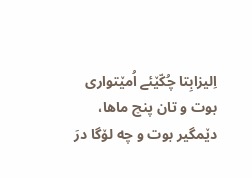اِلیزابِتا چُکّێئے اُمێتواری بوت و تان پنچ ماها، دێمگیر بوت و چه لۆگا درَ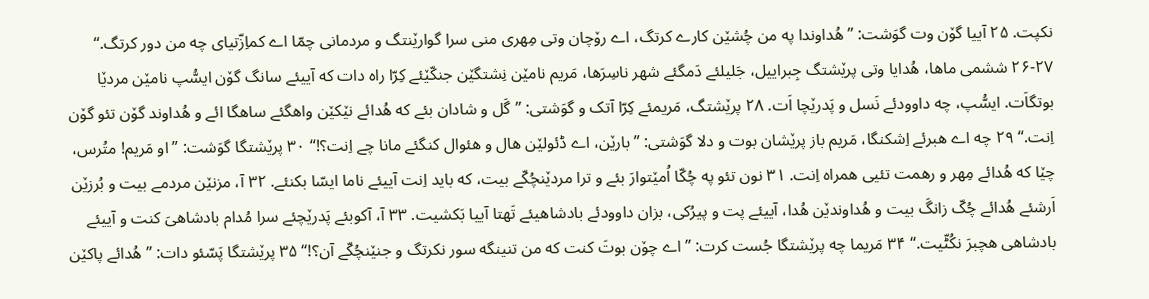نکپت. ۲۵ آییا گۆن وت گوَشت: ”هُداوندا په من چُشێن کارے کرتگ، اے رۆچان وتی مِهری منی سرا گوارێنتگ و مردمانی چمّا اے کماِزّتیای چه من دور کرتگ.“
۲۶-۲۷ ششمی ماها، هُدایا وتی پرێشتگ جِبراییل، جَلیلئے دَمگئے شهر ناسِرَها، مَریم نامێن نِشتگێن جنکّێئے کِرّا راه دات که آییئے سانگ گۆن ایسُّپ نامێن مردێا بوتگاَت. ایسُّپ، چه داوودئے نَسل و پَدرێچا اَت. ۲۸ پرێشتگ، مَریمئے کِرّا آتک و گوَشتی: ”گَل و شادان بئے که هُدائے نێکێن واهگئے ساهگا ائے و هُداوند گۆن تئو گۆن اِنت.“ ۲۹ چه اے هبرئے اِشکنگا، مَریم باز پرێشان بوت و دلا گوَشتی: ”بارێن، اے ڈئولێن هال و هئوال کنگئے مانا چے اِنت؟!“ ۳۰ پرێشتگا گوَشت: ”او مَریم! متُرس، چێا که هُدائے مِهر و رهمت تئیی همراه اِنت. ۳۱ نون تئو په چُکّا اُمێتوارَ بئے و ترا مردێنچُکّے بیت، که باید اِنت آییئے ناما ایسّا بکنئے. ۳۲ آ، مزنێن مردمے بیت و بُرزێن اَرشئے هُدائے چُکّ زانگَ بیت و هُداوندێن هُدا، آییئے پت و پیرُکی، بزان داوودئے بادشاهیئے تَهتا آییا بَکشیت. ۳۳ آ، آکوبئے پَدرێچئے سرا مُدام بادشاهیَ کنت و آییئے بادشاهی هچبرَ نکُٹّیت.“ ۳۴ مَریما چه پرێشتگا جُست کرت: ”اے چۆن بوتَ کنت که من تنینگه سور نکرتگ و جنێنچُکّے آن؟!“ ۳۵ پرێشتگا پَسّئو دات: ” هُدائے پاکێن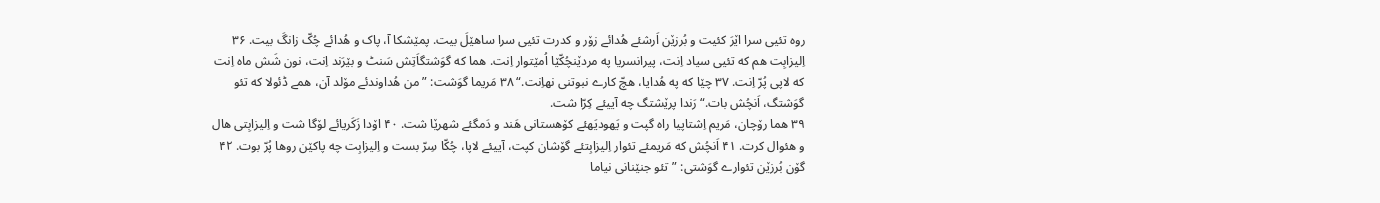روه تئیی سرا اێرَ کئیت و بُرزێن اَرشئے هُدائے زۆر و کدرت تئیی سرا ساهێلَ بیت. پمێشکا آ، پاک و هُدائے چُکّ زانگَ بیت. ۳۶ اِلیزابِت هم که تئیی سیاد اِنت، پیرانسریا په مردێنچُکّێا اُمێتوار اِنت. هما که گوَشتگاَتِش سَنٹ و بێرَند اِنت، نون شَش ماه اِنت که لاپی پُرّ اِنت. ۳۷ چێا که په هُدایا، هچّ کارے نبوتنی نهاِنت.“ ۳۸ مَریما گوَشت: ”من هُداوندئے مۆلد آن، همے ڈئولا که تئو گوَشتگ، اَنچُش بات.“ رَندا پرێشتگ چه آییئے کِرّا شت.
۳۹ هما رۆچان، مَریم اِشتاپیا راه گپت و یَهودیَهئے کۆهستانی هَند و دَمگئے شهرێا شت. ۴۰ اۆدا زَکَریائے لۆگا شت و اِلیزابِتی هال و هئوال کرت. ۴۱ اَنچُش که مَریمئے تئوار اِلیزابِتئے گۆشان کپت، آییئے لاپا، چُکّا سِرّ بست و اِلیزابِت چه پاکێن روها پُرّ بوت. ۴۲ گۆن بُرزێن تئوارے گوَشتی: ”تئو جنێنانی نیاما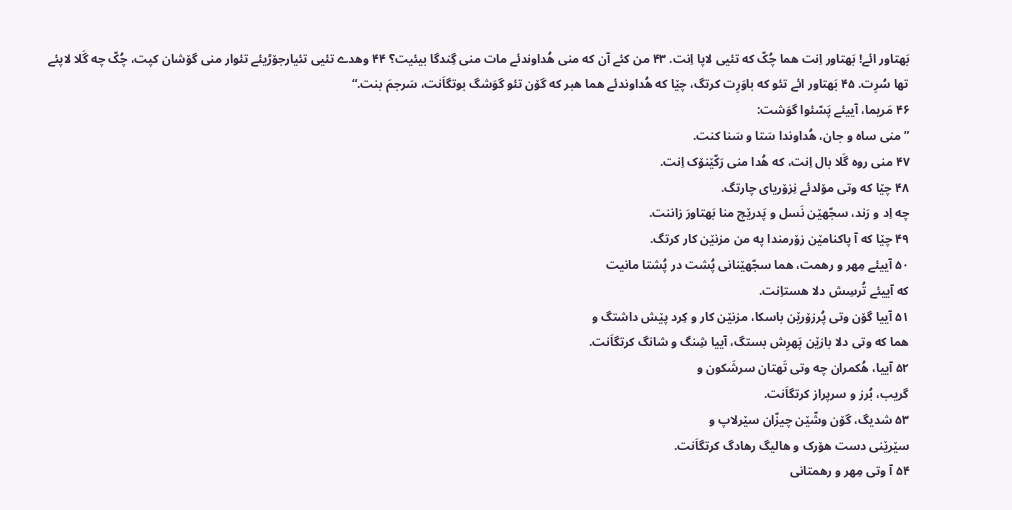بَهتاور ائے! بَهتاور اِنت هما چُکّ که تئیی لاپا اِنت. ۴۳ من کئے آن که منی هُداوندئے مات منی گِندگا بیئیت؟ ۴۴ وهدے تئیی تئیارجۆڑیئے تئوار منی گۆشان کپت، چُکّ چه گَلا لاپئے تها سُرِت. ۴۵ بَهتاور ائے تئو که باوَرِت کرتگ، چێا که هُداوندئے هما هبر که گۆن تئو گوَشگ بوتگاَنت، سَرجمَ بنت.“
۴۶ مَریما، آییئے پَسّئوا گوَشت:
”منی ساه و جان، هُداوندا سَتا و سَنا کنت.
۴۷ منی روه گَلا بال اِنت، که هُدا منی رَکّێنۆک اِنت.
۴۸ چێا که وتی مۆلدئے نِزۆریای چارتگ.
چه اِد و رَند، سجّهێن نَسل و پَدرێچ منا بَهتاورَ زاننت.
۴۹ چێا که آ پاکنامێن زۆرمندا په من مزنێن کار کرتگ.
۵۰ آییئے مِهر و رهمت، هما سجّهێنانی پُشت در پُشتا مانیت
که آییئے تُرسِش دلا هستاِنت.
۵۱ آییا گۆن وتی پُرزۆرێن باسکا، مزنێن کار و کِرد پێش داشتگ و
هما که وتی دلا بازێن پَهرِش بستگ، آییا شِنگ و شانگ کرتگاَنت.
۵۲ آییا، هُکمران چه وتی تَهتان سرشَکون و
گریب، بُرز و سرپراز کرتگاَنت.
۵۳ شدیگ، گۆن وشّێن چیزّان سێرلاپ و
سێرێنی دست هۆرک و هالیگ رهادگ کرتگاَنت.
۵۴ آ وتی مِهر و رهمتانی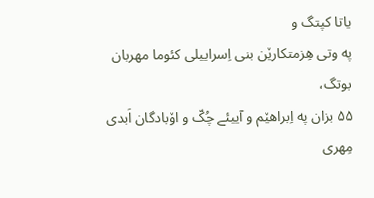یاتا کپتگ و
په وتی هِزمتکارێن بنی اِسراییلی کئوما مهربان بوتگ،
۵۵ بزان په اِبراهێم و آییئے چُکّ و اۆبادگان اَبدی مِهری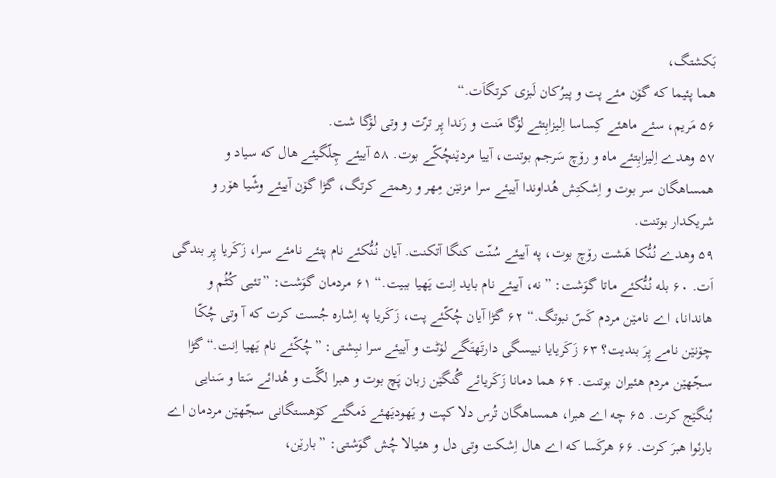بَکشتگ،
هما پئیما که گۆن مئے پت و پیرُکان لَبزی کرتگاَت.“
۵۶ مَریم، سئے ماهئے کِساسا اِلیزابِتئے لۆگا مَنت و رَندا پِر ترّت و وتی لۆگا شت.
۵۷ وهدے اِلیزابِتئے ماه و رۆچ سَرجم بوتنت، آییا مردێنچُکّے بوت. ۵۸ آییئے چِلّگیئے هال که سیاد و همساهگان سر بوت و اِشکتِش هُداوندا آییئے سرا مزنێن مِهر و رهمتے کرتگ، گڑا گۆن آییئے وشّیا هۆر و شریکدار بوتنت.
۵۹ وهدے نُنُّکا هَشت رۆچ بوت، په آییئے سُنّت کنگا آتکنت. آیان نُنُّکئے نام پتئے نامئے سرا، زَکَریا پِر بندگی اَت. ۶۰ بله نُنُّکئے ماتا گوَشت: ”نه، آییئے نام باید اِنت یَهیا ببیت.“ ۶۱ مردمان گوَشت: ”تئیی کُٹُم و هاندانا، اے نامێن مردم کَسّ نبوتگ.“ ۶۲ گڑا آیان چُکّئے پت، زَکَریا په اِشاره جُست کرت که آ وتی چُکّا چۆنێن نامے پِرَ بندیت؟ ۶۳ زَکَریایا نبیسگی دارتَهتَگے لۆٹت و آییئے سرا نبِشتی: ”چُکّئے نام یَهیا اِنت.“ گڑا سجّهێن مردم هئیران بوتنت. ۶۴ هما دمانا زَکَریائے گُنگێن زبان پَچ بوت و هبرا لگّت و هُدائے سَتا و سَنایی بُنگێج کرت. ۶۵ چه اے هبرا، همساهگان تُرس دلا کپت و یَهودیَهئے دَمگئے کۆهستگانی سجّهێن مردمان اے بارئوا هبرَ کرت. ۶۶ هرکَسا که اے هال اِشکت وتی دل و هئیالا چُش گوَشتی: ”بارێن،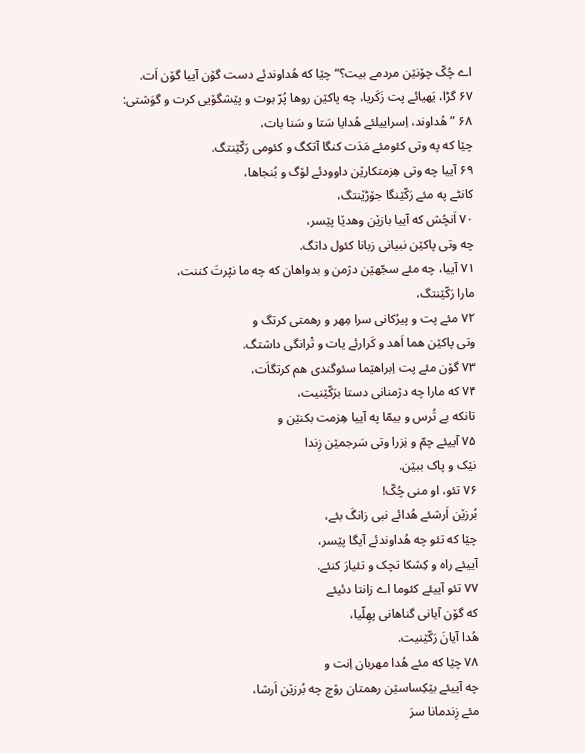اے چُکّ چۆنێن مردمے بیت؟“ چێا که هُداوندئے دست گۆن آییا گۆن اَت.
۶۷ گڑا، یَهیائے پت زَکَریا، چه پاکێن روها پُرّ بوت و پێشگۆیی کرت و گوَشتی:
۶۸ ” هُداوند، اِسراییلئے هُدایا سَتا و سَنا بات،
چێا که په وتی کئومئے مَدَت کنگا آتکگ و کئومی رَکّێنتگ.
۶۹ آییا چه وتی هِزمتکارێن داوودئے لۆگ و بُنجاها،
کانٹے په مئے رَکّێنگا جۆڑێنتگ،
۷۰ اَنچُش که آییا بازێن وهدێا پێسر،
چه وتی پاکێن نبیانی زبانا کئول داتگ.
۷۱ آییا، چه مئے سجّهێن دژمن و بدواهان که چه ما نپْرتَ کننت،
مارا رَکّێنتگ،
۷۲ مئے پت و پیرُکانی سرا مِهر و رهمتی کرتگ و
وتی پاکێن هما اَهد و کَرارئے یات و تْرانگی داشتگ.
۷۳ گۆن مئے پت اِبراهێما سئوگندی هم کرتگاَت،
۷۴ که مارا چه دژمنانی دستا برَکّێنیت،
تانکه بے تُرس و بیمّا په آییا هِزمت بکنێن و
۷۵ آییئے چمّ و نِزرا وتی سَرجمێن زِندا
نێک و پاک ببێن.
۷۶ تئو، او منی چُکّ!
بُرزێن اَرشئے هُدائے نبی زانگَ بئے،
چێا که تئو چه هُداوندئے آیگا پێسر،
آییئے راه و کِشکا تچک و تئیارَ کنئے.
۷۷ تئو آییئے کئوما اے زانتا دئیئے
که گۆن آیانی گناهانی پهِلّیا،
هُدا آیانَ رَکّێنیت.
۷۸ چێا که مئے هُدا مهربان اِنت و
چه آییئے بێکِساسێن رهمتان رۆچ چه بُرزێن اَرشا،
مئے زِندمانا سرَ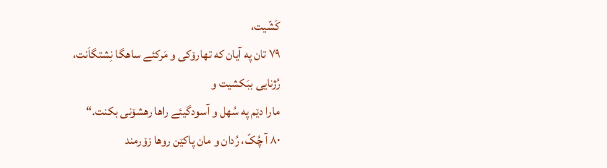کَشّیت،
۷۹ تان په آیان که تهارۆکی و مَرکئے ساهگا نِشتگاَنت،
رُژنایی ببَکشیت و
مارا دێم په سُهل و آسودگیئے راها رهشۆنی بکنت.“
۸۰ آ چُکّ، رُدان و مان پاکێن روها زۆرمند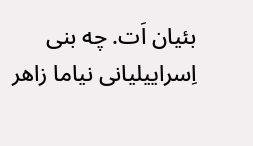بئیان اَت. چه بنی اِسراییلیانی نیاما زاهر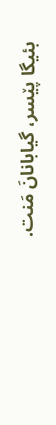بئیگا پێسر، گیابانانَ مَنت.